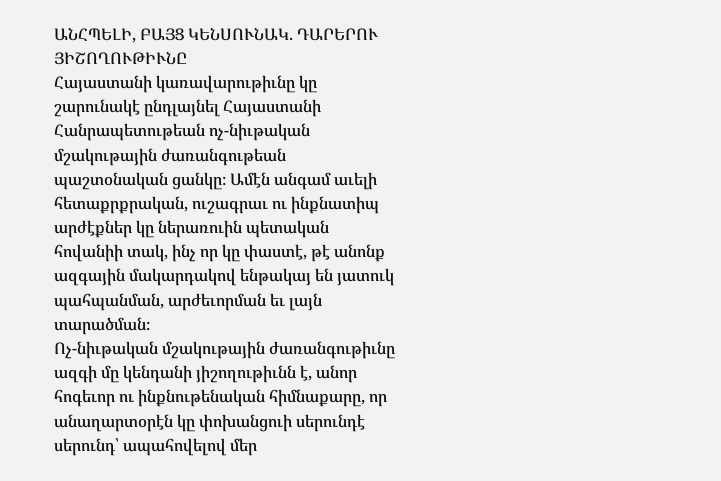ԱՆՀՊԵԼԻ, ԲԱՅՑ ԿԵՆՍՈՒՆԱԿ. ԴԱՐԵՐՈՒ ՅԻՇՈՂՈՒԹԻՒՆԸ
Հայաստանի կառավարութիւնը կը շարունակէ ընդլայնել Հայաստանի Հանրապետութեան ոչ-նիւթական մշակութային ժառանգութեան պաշտօնական ցանկը։ Ամէն անգամ աւելի հետաքրքրական, ուշագրաւ ու ինքնատիպ արժէքներ կը ներառուին պետական հովանիի տակ, ինչ որ կը փաստէ, թէ անոնք ազգային մակարդակով ենթակայ են յատուկ պահպանման, արժեւորման եւ լայն տարածման։
Ոչ-նիւթական մշակութային ժառանգութիւնը ազգի մը կենդանի յիշողութիւնն է, անոր հոգեւոր ու ինքնութենական հիմնաքարը, որ անաղարտօրէն կը փոխանցուի սերունդէ սերունդ՝ ապահովելով մեր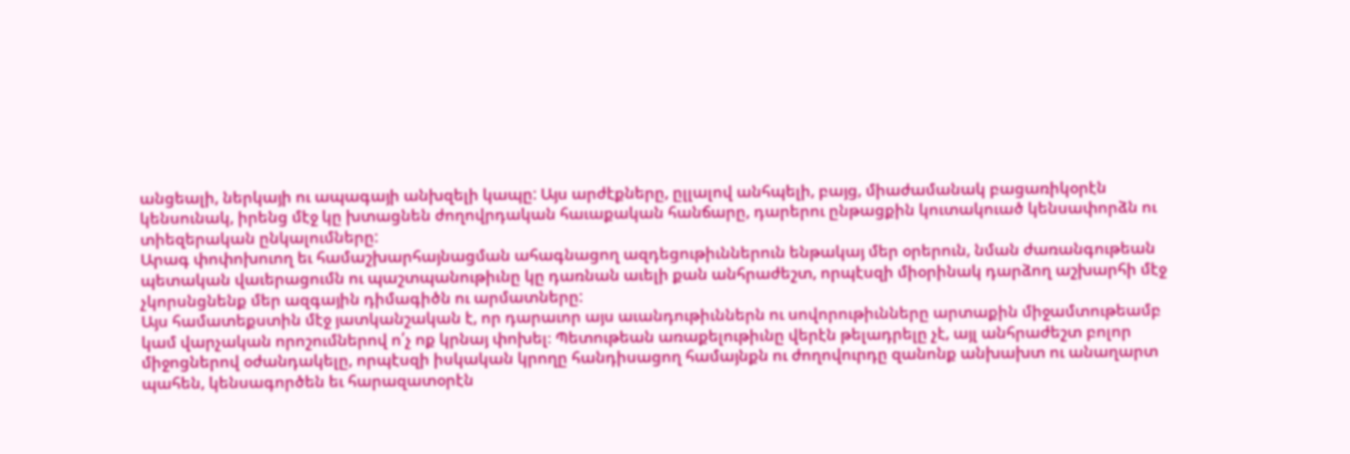անցեալի, ներկայի ու ապագայի անխզելի կապը: Այս արժէքները, ըլլալով անհպելի, բայց, միաժամանակ բացառիկօրէն կենսունակ, իրենց մէջ կը խտացնեն ժողովրդական հաւաքական հանճարը, դարերու ընթացքին կուտակուած կենսափորձն ու տիեզերական ընկալումները:
Արագ փոփոխուող եւ համաշխարհայնացման ահագնացող ազդեցութիւններուն ենթակայ մեր օրերուն, նման ժառանգութեան պետական վաւերացումն ու պաշտպանութիւնը կը դառնան աւելի քան անհրաժեշտ, որպէսզի միօրինակ դարձող աշխարհի մէջ չկորսնցնենք մեր ազգային դիմագիծն ու արմատները:
Այս համատեքստին մէջ յատկանշական է, որ դարաւոր այս աւանդութիւններն ու սովորութիւնները արտաքին միջամտութեամբ կամ վարչական որոշումներով ո՛չ ոք կրնայ փոխել։ Պետութեան առաքելութիւնը վերէն թելադրելը չէ, այլ անհրաժեշտ բոլոր միջոցներով օժանդակելը, որպէսզի իսկական կրողը հանդիսացող համայնքն ու ժողովուրդը զանոնք անխախտ ու անաղարտ պահեն, կենսագործեն եւ հարազատօրէն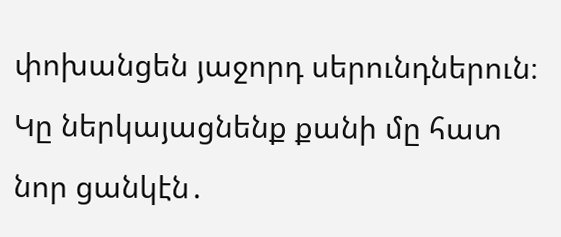փոխանցեն յաջորդ սերունդներուն։
Կը ներկայացնենք քանի մը հատ նոր ցանկէն․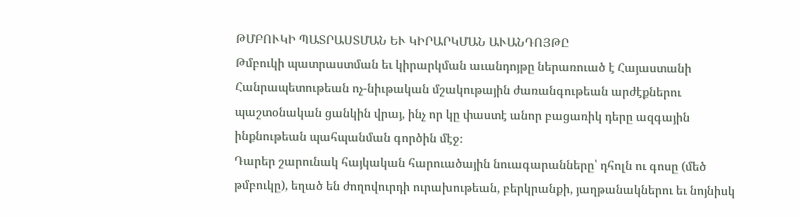ԹՄԲՈՒԿԻ ՊԱՏՐԱՍՏՄԱՆ ԵՒ ԿԻՐԱՐԿՄԱՆ ԱՒԱՆԴՈՅԹԸ
Թմբուկի պատրաստման եւ կիրարկման աւանդոյթը ներառուած է Հայաստանի Հանրապետութեան ոչ-նիւթական մշակութային ժառանգութեան արժէքներու պաշտօնական ցանկին վրայ, ինչ որ կը փաստէ անոր բացառիկ դերը ազգային ինքնութեան պահպանման գործին մէջ։
Դարեր շարունակ հայկական հարուածային նուագարանները՝ դհոլն ու գոսը (մեծ թմբուկը), եղած են ժողովուրդի ուրախութեան, բերկրանքի, յաղթանակներու եւ նոյնիսկ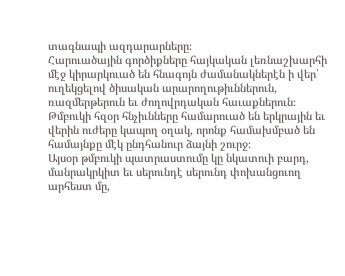տագնապի ազդարարները։
Հարուածային գործիքները հայկական լեռնաշխարհի մէջ կիրարկուած են հնագոյն ժամանակներէն ի վեր՝ ուղեկցելով ծիսական արարողութիւններուն, ռազմերթերուն եւ ժողովրդական հաւաքներուն։ Թմբուկի հզօր հնչիւնները համարուած են երկրային եւ վերին ուժերը կապող օղակ, որոնք համախմբած են համայնքը մէկ ընդհանուր ձայնի շուրջ։
Այսօր թմբուկի պատրաստումը կը նկատուի բարդ, մանրակրկիտ եւ սերունդէ սերունդ փոխանցուող արհեստ մը,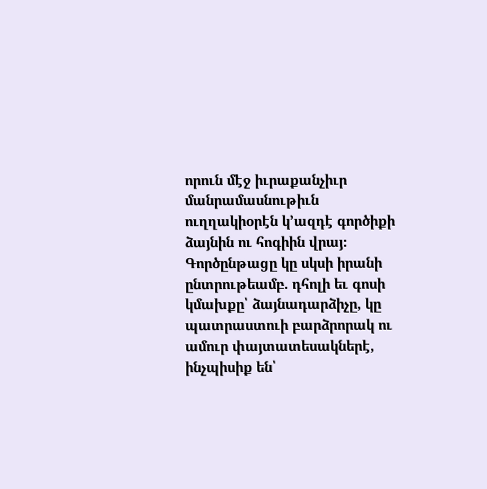որուն մէջ իւրաքանչիւր մանրամասնութիւն ուղղակիօրէն կ՚ազդէ գործիքի ձայնին ու հոգիին վրայ։
Գործընթացը կը սկսի իրանի ընտրութեամբ. դհոլի եւ գոսի կմախքը՝ ձայնադարձիչը, կը պատրաստուի բարձրորակ ու ամուր փայտատեսակներէ, ինչպիսիք են՝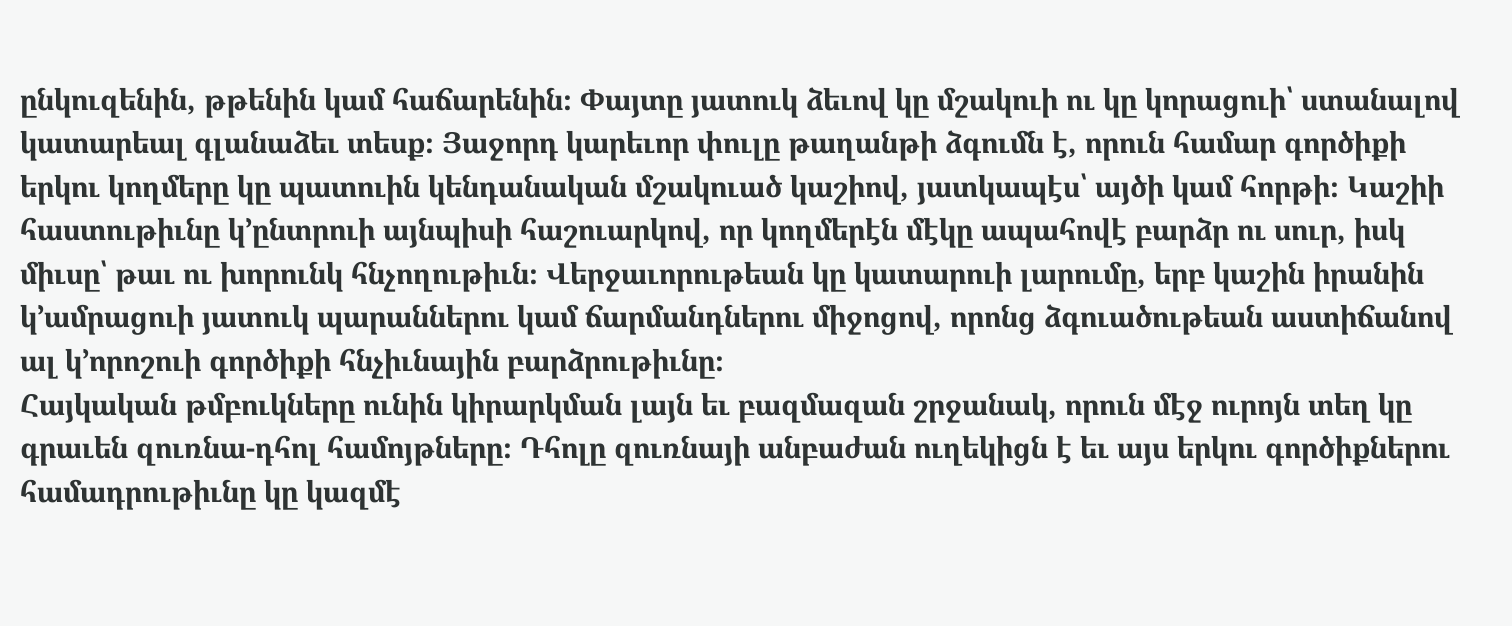ընկուզենին, թթենին կամ հաճարենին։ Փայտը յատուկ ձեւով կը մշակուի ու կը կորացուի՝ ստանալով կատարեալ գլանաձեւ տեսք։ Յաջորդ կարեւոր փուլը թաղանթի ձգումն է, որուն համար գործիքի երկու կողմերը կը պատուին կենդանական մշակուած կաշիով, յատկապէս՝ այծի կամ հորթի։ Կաշիի հաստութիւնը կ՚ընտրուի այնպիսի հաշուարկով, որ կողմերէն մէկը ապահովէ բարձր ու սուր, իսկ միւսը՝ թաւ ու խորունկ հնչողութիւն։ Վերջաւորութեան կը կատարուի լարումը, երբ կաշին իրանին կ՚ամրացուի յատուկ պարաններու կամ ճարմանդներու միջոցով, որոնց ձգուածութեան աստիճանով ալ կ՚որոշուի գործիքի հնչիւնային բարձրութիւնը։
Հայկական թմբուկները ունին կիրարկման լայն եւ բազմազան շրջանակ, որուն մէջ ուրոյն տեղ կը գրաւեն զուռնա-դհոլ համոյթները։ Դհոլը զուռնայի անբաժան ուղեկիցն է եւ այս երկու գործիքներու համադրութիւնը կը կազմէ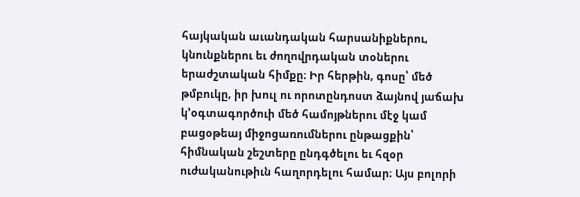հայկական աւանդական հարսանիքներու, կնունքներու եւ ժողովրդական տօներու երաժշտական հիմքը։ Իր հերթին, գոսը՝ մեծ թմբուկը, իր խուլ ու որոտընդոստ ձայնով յաճախ կ՚օգտագործուի մեծ համոյթներու մէջ կամ բացօթեայ միջոցառումներու ընթացքին՝ հիմնական շեշտերը ընդգծելու եւ հզօր ուժականութիւն հաղորդելու համար։ Այս բոլորի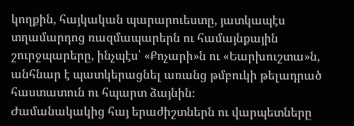կողքին, հայկական պարարուեստը, յատկապէս տղամարդոց ռազմապարերն ու համայնքային շուրջպարերը, ինչպէս՝ «Քոչարի»ն ու «Եարխուշտա»ն, անհնար է պատկերացնել առանց թմբուկի թելադրած հաստատուն ու հպարտ ձայնին։
Ժամանակակից հայ երաժիշտներն ու վարպետները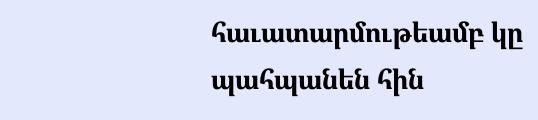հաւատարմութեամբ կը պահպանեն հին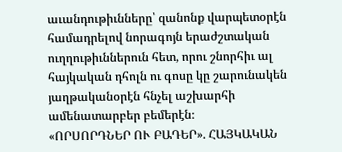աւանդութիւնները՝ զանոնք վարպետօրէն համադրելով նորագոյն երաժշտական ուղղութիւններուն հետ, որու շնորհիւ ալ հայկական դհոլն ու գոսը կը շարունակեն յաղթականօրէն հնչել աշխարհի ամենատարբեր բեմերէն։
«ՈՐՍՈՐԴՆԵՐ ՈՒ ԲԱԴԵՐ». ՀԱՅԿԱԿԱՆ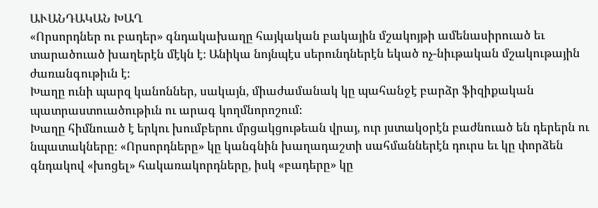ԱՒԱՆԴԱԿԱՆ ԽԱՂ
«Որսորդներ ու բադեր» գնդակախաղը հայկական բակային մշակոյթի ամենասիրուած եւ տարածուած խաղերէն մէկն է։ Անիկա նոյնպէս սերունդներէն եկած ոչ-նիւթական մշակութային ժառանգութիւն է։
Խաղը ունի պարզ կանոններ, սակայն, միաժամանակ կը պահանջէ բարձր ֆիզիքական պատրաստուածութիւն ու արագ կողմնորոշում։
Խաղը հիմնուած է երկու խումբերու մրցակցութեան վրայ, ուր յստակօրէն բաժնուած են դերերն ու նպատակները։ «Որսորդները» կը կանգնին խաղադաշտի սահմաններէն դուրս եւ կը փորձեն գնդակով «խոցել» հակառակորդները, իսկ «բադերը» կը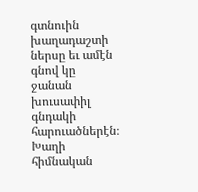գտնուին խաղադաշտի ներսը եւ ամէն գնով կը ջանան խուսափիլ գնդակի հարուածներէն։ Խաղի հիմնական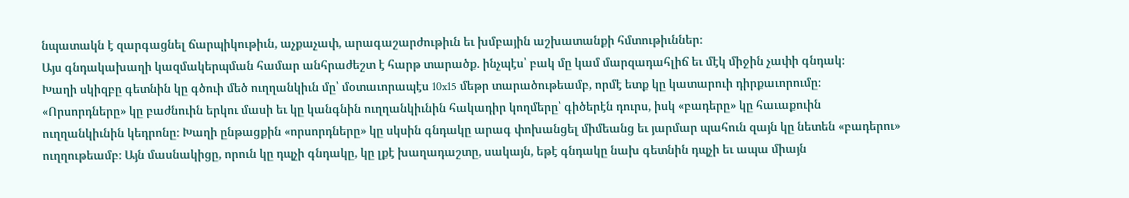նպատակն է զարգացնել ճարպիկութիւն, աչքաչափ, արագաշարժութիւն եւ խմբային աշխատանքի հմտութիւններ։
Այս գնդակախաղի կազմակերպման համար անհրաժեշտ է հարթ տարածք. ինչպէս՝ բակ մը կամ մարզադահլիճ եւ մէկ միջին չափի գնդակ։
Խաղի սկիզբը գետնին կը գծուի մեծ ուղղանկիւն մը՝ մօտաւորապէս 10x15 մեթր տարածութեամբ, որմէ ետք կը կատարուի դիրքաւորումը։ «Որսորդները» կը բաժնուին երկու մասի եւ կը կանգնին ուղղանկիւնին հակադիր կողմերը՝ գիծերէն դուրս, իսկ «բադերը» կը հաւաքուին ուղղանկիւնին կեդրոնը։ Խաղի ընթացքին «որսորդները» կը սկսին գնդակը արագ փոխանցել միմեանց եւ յարմար պահուն զայն կը նետեն «բադերու» ուղղութեամբ։ Այն մասնակիցը, որուն կը դպչի գնդակը, կը լքէ խաղադաշտը, սակայն, եթէ գնդակը նախ գետնին դպչի եւ ապա միայն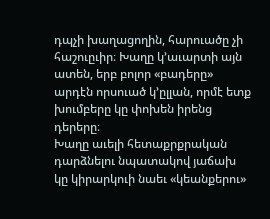դպչի խաղացողին, հարուածը չի հաշուըւիր։ Խաղը կ՚աւարտի այն ատեն, երբ բոլոր «բադերը» արդէն որսուած կ՚ըլլան, որմէ ետք խումբերը կը փոխեն իրենց դերերը։
Խաղը աւելի հետաքրքրական դարձնելու նպատակով յաճախ կը կիրարկուի նաեւ «կեանքերու»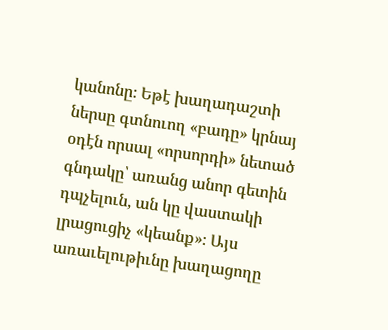կանոնը։ Եթէ խաղադաշտի ներսը գտնուող «բադը» կրնայ օդէն որսալ «որսորդի» նետած գնդակը՝ առանց անոր գետին դպչելուն, ան կը վաստակի լրացուցիչ «կեանք»։ Այս առաւելութիւնը խաղացողը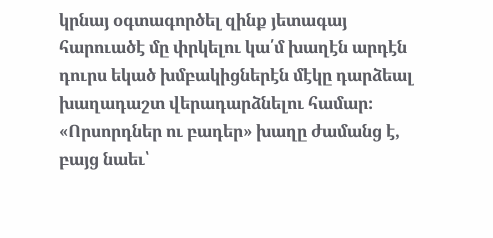կրնայ օգտագործել զինք յետագայ հարուածէ մը փրկելու կա՛մ խաղէն արդէն դուրս եկած խմբակիցներէն մէկը դարձեալ խաղադաշտ վերադարձնելու համար։
«Որսորդներ ու բադեր» խաղը ժամանց է, բայց նաեւ՝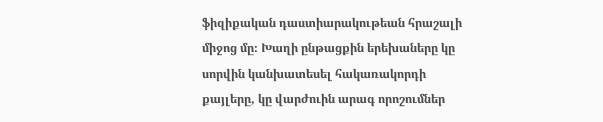ֆիզիքական դաստիարակութեան հրաշալի միջոց մը։ Խաղի ընթացքին երեխաները կը սորվին կանխատեսել հակառակորդի քայլերը, կը վարժուին արագ որոշումներ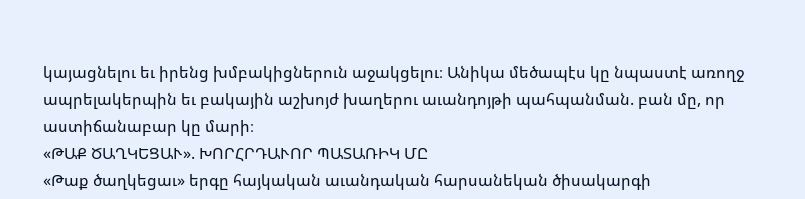կայացնելու եւ իրենց խմբակիցներուն աջակցելու։ Անիկա մեծապէս կը նպաստէ առողջ ապրելակերպին եւ բակային աշխոյժ խաղերու աւանդոյթի պահպանման. բան մը, որ աստիճանաբար կը մարի։
«ԹԱՔ ԾԱՂԿԵՑԱՒ». ԽՈՐՀՐԴԱՒՈՐ ՊԱՏԱՌԻԿ ՄԸ
«Թաք ծաղկեցաւ» երգը հայկական աւանդական հարսանեկան ծիսակարգի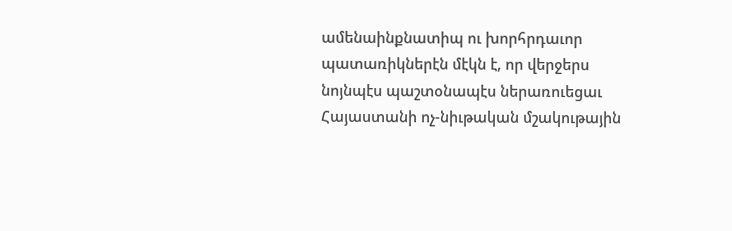ամենաինքնատիպ ու խորհրդաւոր պատառիկներէն մէկն է, որ վերջերս նոյնպէս պաշտօնապէս ներառուեցաւ Հայաստանի ոչ-նիւթական մշակութային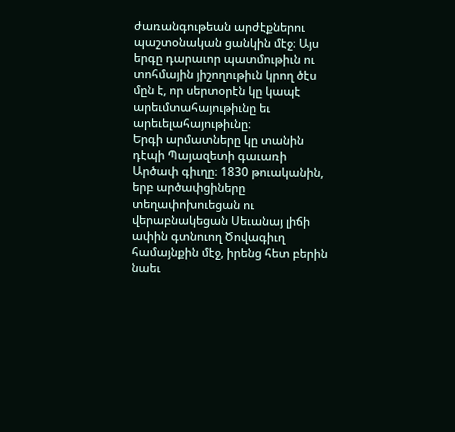ժառանգութեան արժէքներու պաշտօնական ցանկին մէջ։ Այս երգը դարաւոր պատմութիւն ու տոհմային յիշողութիւն կրող ծէս մըն է, որ սերտօրէն կը կապէ արեւմտահայութիւնը եւ արեւելահայութիւնը։
Երգի արմատները կը տանին դէպի Պայազետի գաւառի Արծափ գիւղը։ 1830 թուականին, երբ արծափցիները տեղափոխուեցան ու վերաբնակեցան Սեւանայ լիճի ափին գտնուող Ծովագիւղ համայնքին մէջ, իրենց հետ բերին նաեւ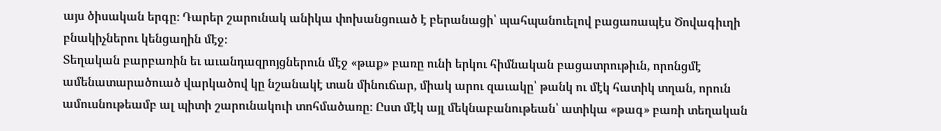այս ծիսական երգը։ Դարեր շարունակ անիկա փոխանցուած է բերանացի՝ պահպանուելով բացառապէս Ծովագիւղի բնակիչներու կենցաղին մէջ։
Տեղական բարբառին եւ աւանդազրոյցներուն մէջ «թաք» բառը ունի երկու հիմնական բացատրութիւն, որոնցմէ ամենատարածուած վարկածով կը նշանակէ տան մինուճար, միակ արու զաւակը՝ թանկ ու մէկ հատիկ տղան, որուն ամուսնութեամբ ալ պիտի շարունակուի տոհմածառը։ Ըստ մէկ այլ մեկնաբանութեան՝ ատիկա «թագ» բառի տեղական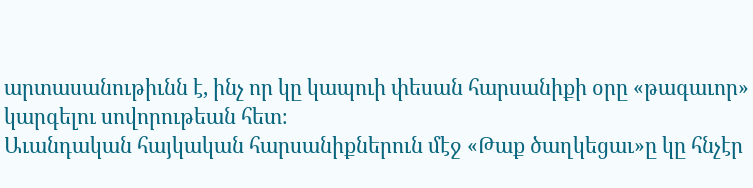արտասանութիւնն է, ինչ որ կը կապուի փեսան հարսանիքի օրը «թագաւոր» կարգելու սովորութեան հետ։
Աւանդական հայկական հարսանիքներուն մէջ «Թաք ծաղկեցաւ»ը կը հնչէր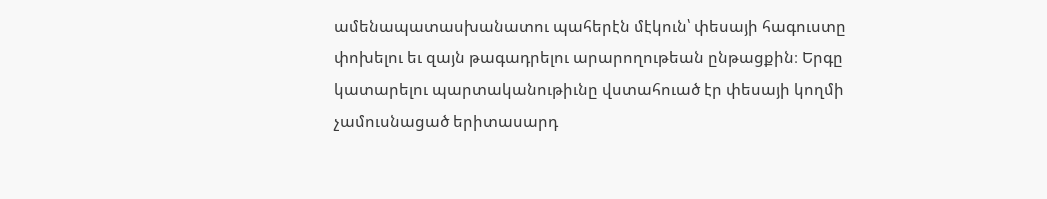ամենապատասխանատու պահերէն մէկուն՝ փեսայի հագուստը փոխելու եւ զայն թագադրելու արարողութեան ընթացքին։ Երգը կատարելու պարտականութիւնը վստահուած էր փեսայի կողմի չամուսնացած երիտասարդ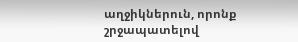աղջիկներուն, որոնք շրջապատելով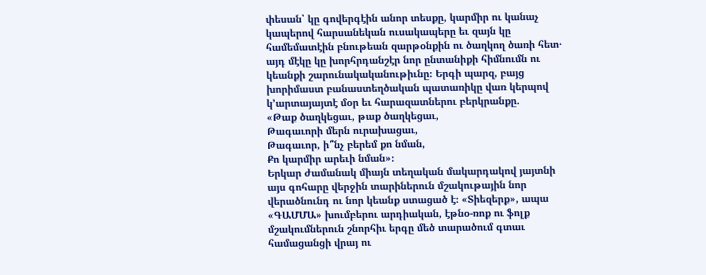փեսան՝ կը գովերգէին անոր տեսքը, կարմիր ու կանաչ կապերով հարսանեկան ուսակապերը եւ զայն կը համեմատէին բնութեան զարթօնքին ու ծաղկող ծառի հետ․ այդ մէկը կը խորհրդանշէր նոր ընտանիքի հիմնումն ու կեանքի շարունակականութիւնը։ Երգի պարզ, բայց խորիմաստ բանաստեղծական պատառիկը վառ կերպով կ՚արտայայտէ մօր եւ հարազատներու բերկրանքը.
«Թաք ծաղկեցաւ, թաք ծաղկեցաւ,
Թագաւորի մերն ուրախացաւ,
Թագաւոր, ի՞նչ բերեմ քո նման,
Քո կարմիր արեւի նման»։
Երկար ժամանակ միայն տեղական մակարդակով յայտնի այս գոհարը վերջին տարիներուն մշակութային նոր վերածնունդ ու նոր կեանք ստացած է։ «Տիեզերք», ապա «ԳԱՄՄԱ» խումբերու արդիական, էթնօ-ռոք ու ֆոլք մշակումներուն շնորհիւ երգը մեծ տարածում գտաւ համացանցի վրայ ու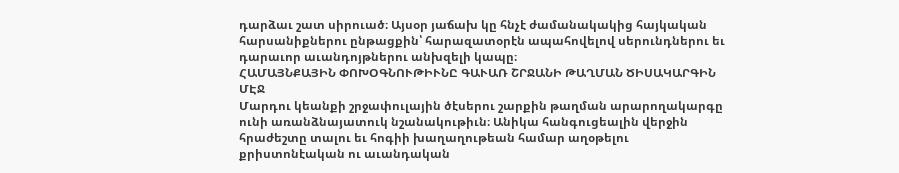դարձաւ շատ սիրուած։ Այսօր յաճախ կը հնչէ ժամանակակից հայկական հարսանիքներու ընթացքին՝ հարազատօրէն ապահովելով սերունդներու եւ դարաւոր աւանդոյթներու անխզելի կապը։
ՀԱՄԱՅՆՔԱՅԻՆ ՓՈԽՕԳՆՈՒԹԻՒՆԸ ԳԱՒԱՌ ՇՐՋԱՆԻ ԹԱՂՄԱՆ ԾԻՍԱԿԱՐԳԻՆ ՄԷՋ
Մարդու կեանքի շրջափուլային ծէսերու շարքին թաղման արարողակարգը ունի առանձնայատուկ նշանակութիւն։ Անիկա հանգուցեալին վերջին հրաժեշտը տալու եւ հոգիի խաղաղութեան համար աղօթելու քրիստոնէական ու աւանդական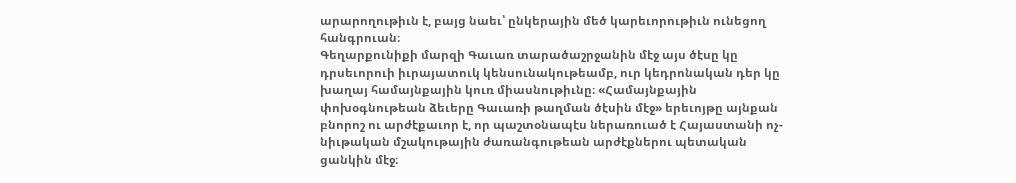արարողութիւն է, բայց նաեւ՝ ընկերային մեծ կարեւորութիւն ունեցող հանգրուան։
Գեղարքունիքի մարզի Գաւառ տարածաշրջանին մէջ այս ծէսը կը դրսեւորուի իւրայատուկ կենսունակութեամբ, ուր կեդրոնական դեր կը խաղայ համայնքային կուռ միասնութիւնը։ «Համայնքային փոխօգնութեան ձեւերը Գաւառի թաղման ծէսին մէջ» երեւոյթը այնքան բնորոշ ու արժէքաւոր է, որ պաշտօնապէս ներառուած է Հայաստանի ոչ-նիւթական մշակութային ժառանգութեան արժէքներու պետական ցանկին մէջ։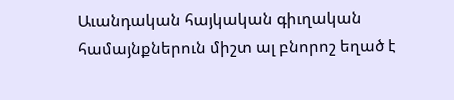Աւանդական հայկական գիւղական համայնքներուն միշտ ալ բնորոշ եղած է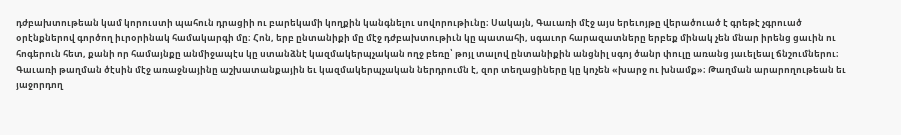դժբախտութեան կամ կորուստի պահուն դրացիի ու բարեկամի կողքին կանգնելու սովորութիւնը։ Սակայն, Գաւառի մէջ այս երեւոյթը վերածուած է գրեթէ չգրուած օրէնքներով գործող իւրօրինակ համակարգի մը։ Հոն, երբ ընտանիքի մը մէջ դժբախտութիւն կը պատահի, սգաւոր հարազատները երբեք մինակ չեն մնար իրենց ցաւին ու հոգերուն հետ, քանի որ համայնքը անմիջապէս կը ստանձնէ կազմակերպչական ողջ բեռը՝ թոյլ տալով ընտանիքին անցնիլ սգոյ ծանր փուլը առանց յաւելեալ ճնշումներու։
Գաւառի թաղման ծէսին մէջ առաջնայինը աշխատանքային եւ կազմակերպչական ներդրումն է, զոր տեղացիները կը կոչեն «խարջ ու խնամք»։ Թաղման արարողութեան եւ յաջորդող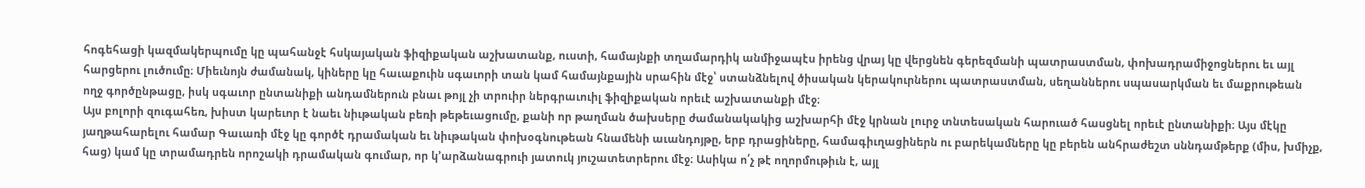հոգեհացի կազմակերպումը կը պահանջէ հսկայական ֆիզիքական աշխատանք, ուստի, համայնքի տղամարդիկ անմիջապէս իրենց վրայ կը վերցնեն գերեզմանի պատրաստման, փոխադրամիջոցներու եւ այլ հարցերու լուծումը։ Միեւնոյն ժամանակ, կիները կը հաւաքուին սգաւորի տան կամ համայնքային սրահին մէջ՝ ստանձնելով ծիսական կերակուրներու պատրաստման, սեղաններու սպասարկման եւ մաքրութեան ողջ գործընթացը, իսկ սգաւոր ընտանիքի անդամներուն բնաւ թոյլ չի տրուիր ներգրաւուիլ ֆիզիքական որեւէ աշխատանքի մէջ։
Այս բոլորի զուգահեռ, խիստ կարեւոր է նաեւ նիւթական բեռի թեթեւացումը, քանի որ թաղման ծախսերը ժամանակակից աշխարհի մէջ կրնան լուրջ տնտեսական հարուած հասցնել որեւէ ընտանիքի։ Այս մէկը յաղթահարելու համար Գաւառի մէջ կը գործէ դրամական եւ նիւթական փոխօգնութեան հնամենի աւանդոյթը, երբ դրացիները, համագիւղացիներն ու բարեկամները կը բերեն անհրաժեշտ սննդամթերք (միս, խմիչք, հաց) կամ կը տրամադրեն որոշակի դրամական գումար, որ կ՚արձանագրուի յատուկ յուշատետրերու մէջ։ Ասիկա ո՛չ թէ ողորմութիւն է, այլ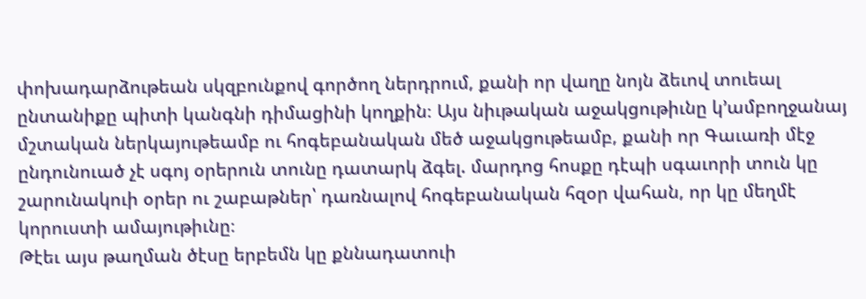փոխադարձութեան սկզբունքով գործող ներդրում, քանի որ վաղը նոյն ձեւով տուեալ ընտանիքը պիտի կանգնի դիմացինի կողքին։ Այս նիւթական աջակցութիւնը կ՚ամբողջանայ մշտական ներկայութեամբ ու հոգեբանական մեծ աջակցութեամբ, քանի որ Գաւառի մէջ ընդունուած չէ սգոյ օրերուն տունը դատարկ ձգել. մարդոց հոսքը դէպի սգաւորի տուն կը շարունակուի օրեր ու շաբաթներ՝ դառնալով հոգեբանական հզօր վահան, որ կը մեղմէ կորուստի ամայութիւնը։
Թէեւ այս թաղման ծէսը երբեմն կը քննադատուի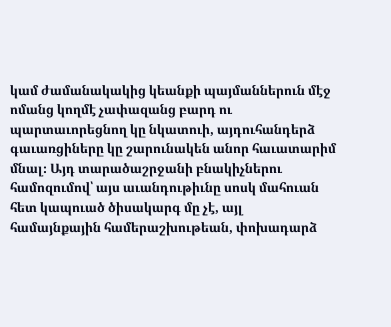կամ ժամանակակից կեանքի պայմաններուն մէջ ոմանց կողմէ չափազանց բարդ ու պարտաւորեցնող կը նկատուի, այդուհանդերձ գաւառցիները կը շարունակեն անոր հաւատարիմ մնալ։ Այդ տարածաշրջանի բնակիչներու համոզումով՝ այս աւանդութիւնը սոսկ մահուան հետ կապուած ծիսակարգ մը չէ, այլ համայնքային համերաշխութեան, փոխադարձ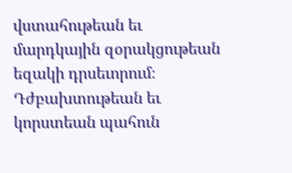վստահութեան եւ մարդկային զօրակցութեան եզակի դրսեւորում։ Դժբախտութեան եւ կորստեան պահուն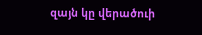զայն կը վերածուի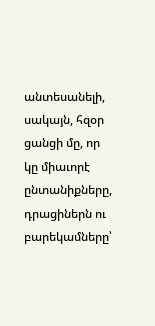անտեսանելի, սակայն, հզօր ցանցի մը, որ կը միաւորէ ընտանիքները, դրացիներն ու բարեկամները՝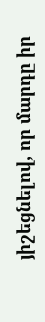յիշեցնելով, որ մարդը իր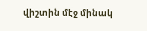վիշտին մէջ մինակ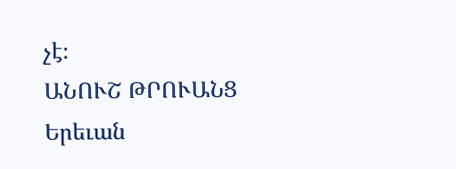չէ։
ԱՆՈՒՇ ԹՐՈՒԱՆՑ
Երեւան